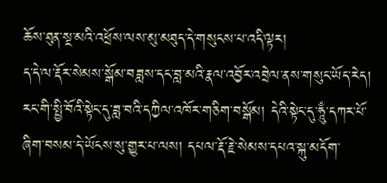ཆོས་ཐུན་སྔ་མའི་འཕྲོས་ལས་མུ་མཐུད་དེ་གསུངས་པ་འདི་ལྟར།
ད་དེ་ལ་རྡོར་སེམས་སྒོམ་བཟླས་དང་བླ་མའི་རྣལ་འབྱོར་འབྲེལ་ནས་གསུང་ཡོད་རེད། རང་གི་སྤྱི་བོའི་སྟེང་དུ་ཟླ་བའི་དཀྱིལ་འཁོར་གཅིག་བསྒོམ། དེའི་སྟེང་དུ་ཧཱུྃ་དཀར་པོ་ཞིག་བསམ་དེ་ཡོངས་སུ་གྱུར་པ་ལས། དཔལ་རྡོ་རྗེ་སེམས་དཔའ་སྐུ་མདོག་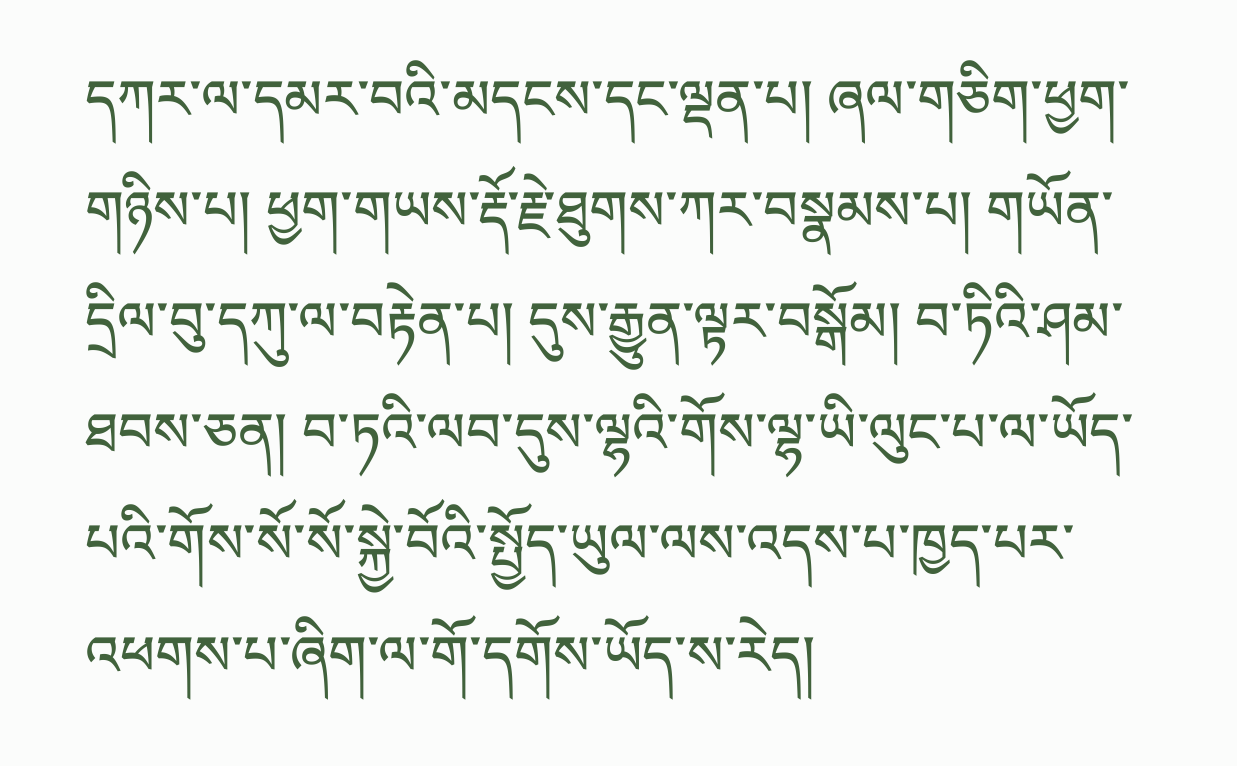དཀར་ལ་དམར་བའི་མདངས་དང་ལྡན་པ། ཞལ་གཅིག་ཕྱག་གཉིས་པ། ཕྱག་གཡས་རྡོ་རྗེ་ཐུགས་ཀར་བསྣམས་པ། གཡོན་དྲིལ་བུ་དཀུ་ལ་བརྟེན་པ། དུས་རྒྱུན་ལྟར་བསྒོམ། བ་ཏིའི་ཤམ་ཐབས་ཅན། བ་ཏའི་ལབ་དུས་ལྷའི་གོས་ལྷ་ཡི་ལུང་པ་ལ་ཡོད་པའི་གོས་སོ་སོ་སྐྱེ་བོའི་སྤྱོད་ཡུལ་ལས་འདས་པ་ཁྱད་པར་འཕགས་པ་ཞིག་ལ་གོ་དགོས་ཡོད་ས་རེད།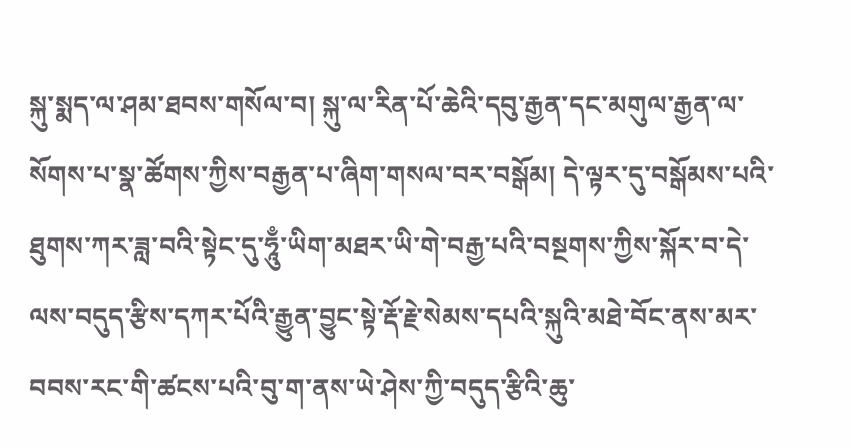སྐུ་སྨད་ལ་ཤམ་ཐབས་གསོལ་བ། སྐུ་ལ་རིན་པོ་ཆེའི་དབུ་རྒྱན་དང་མགུལ་རྒྱན་ལ་སོགས་པ་སྣ་ཚོགས་ཀྱིས་བརྒྱན་པ་ཞིག་གསལ་བར་བསྒོམ། དེ་ལྟར་དུ་བསྒོམས་པའི་ཐུགས་ཀར་ཟླ་བའི་སྟེང་དུ་ཧཱུྃ་ཡིག་མཐར་ཡི་གེ་བརྒྱ་པའི་བསྔགས་ཀྱིས་སྐོར་བ་དེ་ལས་བདུད་རྩིས་དཀར་པོའི་རྒྱུན་བྱུང་སྟེ་རྡོ་རྗེ་སེམས་དཔའི་སྐུའི་མཐེ་བོང་ནས་མར་བབས་རང་གི་ཚངས་པའི་བུ་ག་ནས་ཡེ་ཤེས་ཀྱི་བདུད་རྩིའི་ཆུ་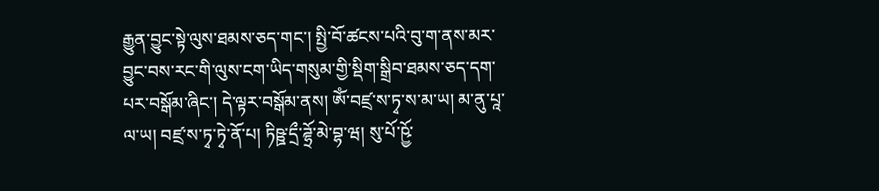རྒྱུན་བྱུང་སྟེ་ལུས་ཐམས་ཅད་གང་། སྤྱི་བོ་ཚངས་པའི་བུ་ག་ནས་མར་བྱུང་བས་རང་གི་ལུས་ངག་ཡིད་གསུམ་གྱི་སྡིག་སྒྲིབ་ཐམས་ཅད་དག་པར་བསྒོམ་ཞིང་། དེ་ལྟར་བསྒོམ་ནས། ཨོཾ་བཛྲ་ས་ཏྭ་ས་མ་ཡ། མ་ནུ་པཱ་ལ་ཡ། བཛྲ་ས་ཏྭ་ཏྭེ་ནོ་པ། ཏིཥྛ་དྲྀ་ཌྷྲོ་མེ་བྷ་ཝ། སུ་པོ་ཥྱོ་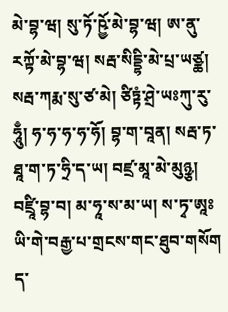མེ་བྷ་ཝ། སུ་ཏོ་ཥྱོ་མེ་བྷ་ཝ། ཨ་ནུ་རཀྟོ་མེ་བྷ་ཝ། སརྦ་སིདྡྷི་མེ་པྲ་ཡཙྪ། སརྦ་ཀརྨ་སུ་ཙ་མེ། ཙིཏྟཾ་ཤྲེ་ཡཿཀུ་རུ་ཧཱུྃ། ཧ་ཧ་ཧ་ཧ་ཧོ། བྷ་ག་བཱན། སརྦ་ཏ་ཐཱ་ག་ཏ་ཧྲི་ད་ཡ། བཛྲ་མཱ་མེ་མུཉྩ། བཛྲཱི་བྷ་བ། མ་ཧཱ་ས་མ་ཡ། ས་ཏྭ་ཨཱཿ ཡི་གེ་བརྒྱ་པ་གྲངས་གང་ཐུབ་གསོག ད་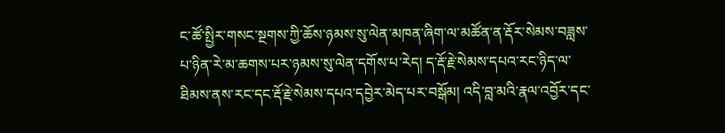ང་ཚོ་སྤྱིར་གསང་སྔགས་ཀྱི་ཆོས་ཉམས་སུ་ལེན་མཁན་ཞིག་ལ་མཚོན་ན་རྡོར་སེམས་བཟླས་པ་ཉིན་རེ་མ་ཆགས་པར་ཉམས་སུ་ལེན་དགོས་པ་རེད། ད་རྡོ་རྗེ་སེམས་དཔའ་རང་ཉིད་ལ་ཐིམས་ནས་རང་དང་རྡོ་རྗེ་སེམས་དཔའ་དབྱེར་མེད་པར་བསྒོམ། འདི་བླ་མའི་རྣལ་འབྱོར་དང་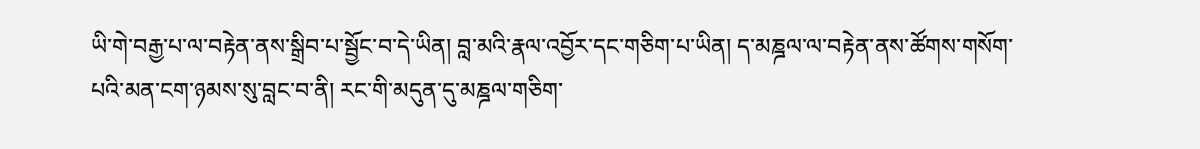ཡི་གེ་བརྒྱ་པ་ལ་བརྟེན་ནས་སྒྲིབ་པ་སྦྱོང་བ་དེ་ཡིན། བླ་མའི་རྣལ་འབྱོར་དང་གཅིག་པ་ཡིན། ད་མཎྜལ་ལ་བརྟེན་ནས་ཚོགས་གསོག་པའི་མན་ངག་ཉམས་སུ་བླང་བ་ནི། རང་གི་མདུན་དུ་མཎྜལ་གཅིག་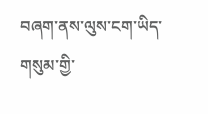བཞག་ནས་ལུས་ངག་ཡིད་གསུམ་གྱི་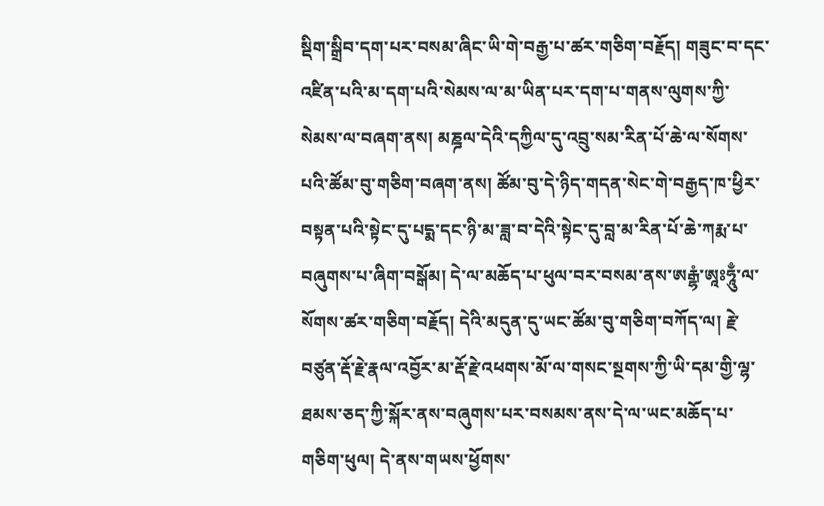སྡིག་སྒྲིབ་དག་པར་བསམ་ཞིང་ཡི་གེ་བརྒྱ་པ་ཚར་གཅིག་བརྗོད། གཟུང་བ་དང་འཛིན་པའི་མ་དག་པའི་སེམས་ལ་མ་ཡིན་པར་དག་པ་གནས་ལུགས་ཀྱི་སེམས་ལ་བཞག་ནས། མཎྜལ་དེའི་དཀྱིལ་དུ་འབྲུ་སམ་རིན་པོ་ཆེ་ལ་སོགས་པའི་ཚོམ་བུ་གཅིག་བཞག་ནས། ཚོམ་བུ་དེ་ཉིད་གདན་སེང་གེ་བརྒྱད་ཁ་ཕྱིར་བསྟན་པའི་སྟེང་དུ་པདྨ་དང་ཉི་མ་ཟླ་བ་དེའི་སྟེང་དུ་བླ་མ་རིན་པོ་ཆེ་ཀརྨ་པ་བཞུགས་པ་ཞིག་བསྒོམ། དེ་ལ་མཆོད་པ་ཕུལ་བར་བསམ་ནས་ཨརྒྷཾ་ཨཱཿཧཱུྃ་ལ་སོགས་ཚར་གཅིག་བརྗོད། དེའི་མདུན་དུ་ཡང་ཚོམ་བུ་གཅིག་བཀོད་ལ། རྗེ་བཙུན་རྡོ་རྗེ་རྣལ་འབྱོར་མ་རྡོ་རྗེ་འཕགས་མོ་ལ་གསང་སྔགས་ཀྱི་ཡི་དམ་གྱི་ལྷ་ཐམས་ཅད་ཀྱི་སྐོར་ནས་བཞུགས་པར་བསམས་ནས་དེ་ལ་ཡང་མཆོད་པ་གཅིག་ཕུལ། དེ་ནས་གཡས་ཕྱོགས་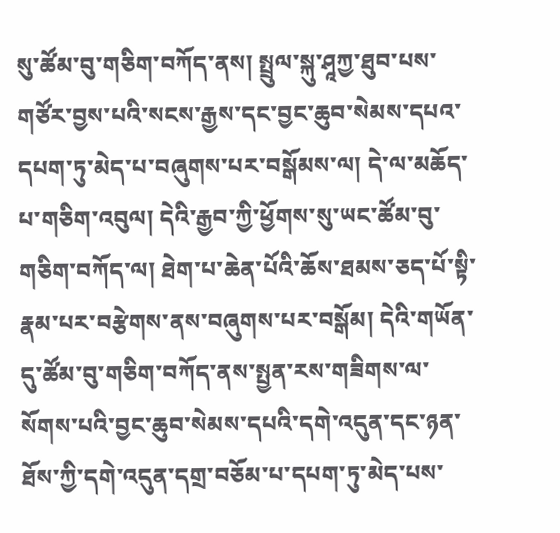སུ་ཚོམ་བུ་གཅིག་བཀོད་ནས། སྤྲུལ་སྐུ་ཤཱཀྱ་ཐུབ་པས་གཙོར་བྱས་པའི་སངས་རྒྱས་དང་བྱང་ཆུབ་སེམས་དཔའ་དཔག་ཏུ་མེད་པ་བཞུགས་པར་བསྒོམས་ལ། དེ་ལ་མཆོད་པ་གཅིག་འབུལ། དེའི་རྒྱབ་ཀྱི་ཕྱོགས་སུ་ཡང་ཚོམ་བུ་གཅིག་བཀོད་ལ། ཐེག་པ་ཆེན་པོའི་ཆོས་ཐམས་ཅད་པོ་སྟི་རྣམ་པར་བརྩེགས་ནས་བཞུགས་པར་བསྒོམ། དེའི་གཡོན་དུ་ཚོམ་བུ་གཅིག་བཀོད་ནས་སྤྱན་རས་གཟིགས་ལ་སོགས་པའི་བྱང་ཆུབ་སེམས་དཔའི་དགེ་འདུན་དང་ཉན་ཐོས་ཀྱི་དགེ་འདུན་དགྲ་བཅོམ་པ་དཔག་ཏུ་མེད་པས་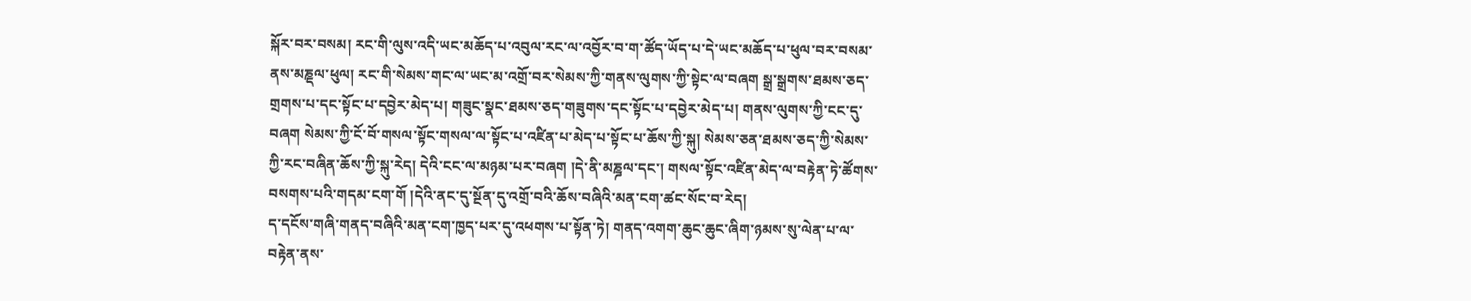སྐོར་བར་བསམ། རང་གི་ལུས་འདི་ཡང་མཆོད་པ་འབུལ་རང་ལ་འབྱོར་བ་ག་ཚོད་ཡོད་པ་དེ་ཡང་མཆོད་པ་ཕུལ་བར་བསམ་ནས་མཎྡལ་ཕུལ། རང་གི་སེམས་གང་ལ་ཡང་མ་འགྲོ་བར་སེམས་ཀྱི་གནས་ལུགས་ཀྱི་སྟེང་ལ་བཞག སྒྲ་སྒྲགས་ཐམས་ཅད་གྲགས་པ་དང་སྟོང་པ་དབྱེར་མེད་པ། གཟུང་སྣང་ཐམས་ཅད་གཟུགས་དང་སྟོང་པ་དབྱེར་མེད་པ། གནས་ལུགས་ཀྱི་ངང་དུ་བཞག སེམས་ཀྱི་ངོ་བོ་གསལ་སྟོང་གསལ་ལ་སྟོང་པ་འཛིན་པ་མེད་པ་སྟོང་པ་ཆོས་ཀྱི་སྐུ། སེམས་ཅན་ཐམས་ཅད་ཀྱི་སེམས་ཀྱི་རང་བཞིན་ཆོས་ཀྱི་སྐུ་རེད། དེའི་ངང་ལ་མཉམ་པར་བཞག །དེ་ནི་མཎྜལ་དང་། གསལ་སྟོང་འཛིན་མེད་ལ་བརྟེན་ཏེ་ཚོགས་བསགས་པའི་གདམ་ངག་གོ །དེའི་ནང་དུ་སྔོན་དུ་འགྲོ་བའི་ཆོས་བཞིའི་མན་ངག་ཚང་སོང་བ་རེད།
ད་དངོས་གཞི་གནད་བཞིའི་མན་ངག་ཁྱད་པར་དུ་འཕགས་པ་སྟོན་ཏེ། གནད་འགག་ཆུང་ཆུང་ཞིག་ཉམས་སུ་ལེན་པ་ལ་བརྟེན་ནས་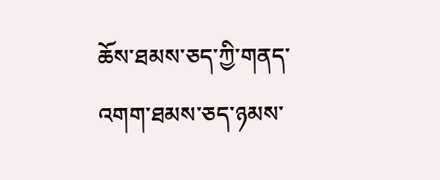ཆོས་ཐམས་ཅད་ཀྱི་གནད་འགག་ཐམས་ཅད་ཉམས་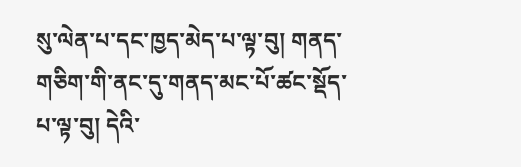སུ་ལེན་པ་དང་ཁྱད་མེད་པ་ལྟ་བུ། གནད་གཅིག་གི་ནང་དུ་གནད་མང་པོ་ཚང་སྡོད་པ་ལྟ་བུ། དེའི་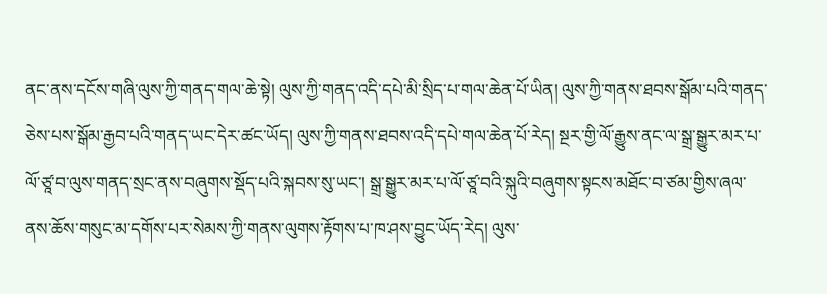ནང་ནས་དངོས་གཞི་ལུས་ཀྱི་གནད་གལ་ཆེ་སྟེ། ལུས་ཀྱི་གནད་འདི་དཔེ་མི་སྲིད་པ་གལ་ཆེན་པོ་ཡིན། ལུས་ཀྱི་གནས་ཐབས་སྒོམ་པའི་གནད་ཅེས་པས་སྒོམ་རྒྱབ་པའི་གནད་ཡང་དེར་ཚང་ཡོད། ལུས་ཀྱི་གནས་ཐབས་འདི་དཔེ་གལ་ཆེན་པོ་རེད། སྔར་གྱི་ལོ་རྒྱུས་ནང་ལ་སྒྲ་སྒྱུར་མར་པ་ལོ་ཙཱ་བ་ལུས་གནད་སྲང་ནས་བཞུགས་སྡོད་པའི་སྐབས་སུ་ཡང་། སྒྲ་སྒྱུར་མར་པ་ལོ་ཙཱ་བའི་སྐུའི་བཞུགས་སྟངས་མཐོང་བ་ཙམ་གྱིས་ཞལ་ནས་ཆོས་གསུང་མ་དགོས་པར་སེམས་ཀྱི་གནས་ལུགས་རྟོགས་པ་ཁ་ཤས་བྱུང་ཡོད་རེད། ལུས་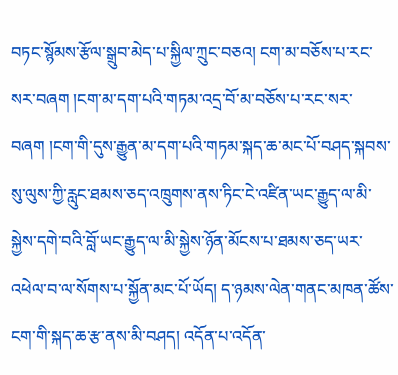བཏང་སྙོམས་རྩོལ་སྒྲུབ་མེད་པ་སྐྱིལ་ཀྲུང་བཅའ། ངག་མ་བཅོས་པ་རང་སར་བཞག །ངག་མ་དག་པའི་གཏམ་འདྲ་བོ་མ་བཅོས་པ་རང་སར་བཞག །ངག་གི་དུས་རྒྱུན་མ་དག་པའི་གཏམ་སྐད་ཆ་མང་པོ་བཤད་སྐབས་སུ་ལུས་ཀྱི་རླུང་ཐམས་ཅད་འཁྲུགས་ནས་ཏིང་ངེ་འཛིན་ཡང་རྒྱུད་ལ་མི་སྐྱེས་དགེ་བའི་བློ་ཡང་རྒྱུད་ལ་མི་སྐྱེས་ཉོན་མོངས་པ་ཐམས་ཅད་ཡར་འཕེལ་བ་ལ་སོགས་པ་སྐྱོན་མང་པོ་ཡོད། ད་ཉམས་ལེན་གནང་མཁན་ཚོས་ངག་གི་སྐད་ཆ་རྩ་ནས་མི་བཤད། འདོན་པ་འདོན་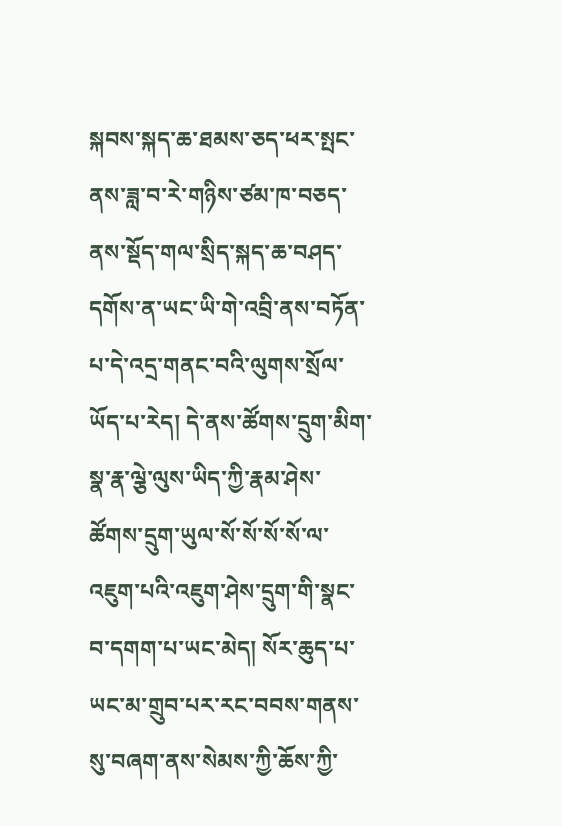སྐབས་སྐད་ཆ་ཐམས་ཅད་ཕར་སྤང་ནས་ཟླ་བ་རེ་གཉིས་ཙམ་ཁ་བཅད་ནས་སྡོད་གལ་སྲིད་སྐད་ཆ་བཤད་དགོས་ན་ཡང་ཡི་གེ་འབྲི་ནས་བཏོན་པ་དེ་འདྲ་གནང་བའི་ལུགས་སྲོལ་ཡོད་པ་རེད། དེ་ནས་ཚོགས་དྲུག་མིག་སྣ་རྣ་ལྕེ་ལུས་ཡིད་ཀྱི་རྣམ་ཤེས་ཚོགས་དྲུག་ཡུལ་སོ་སོ་སོ་སོ་ལ་འཇུག་པའི་འཇུག་ཤེས་དྲུག་གི་སྣང་བ་དགག་པ་ཡང་མེད། སོར་ཆུད་པ་ཡང་མ་གྲུབ་པར་རང་བབས་གནས་སུ་བཞག་ནས་སེམས་ཀྱི་ཆོས་ཀྱི་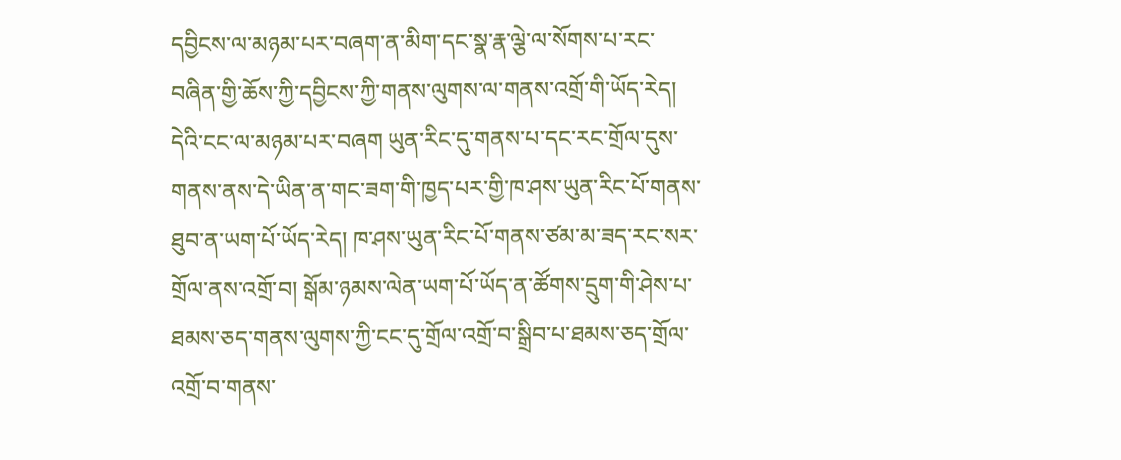དབྱིངས་ལ་མཉམ་པར་བཞག་ན་མིག་དང་སྣ་རྣ་ལྕེ་ལ་སོགས་པ་རང་བཞིན་གྱི་ཆོས་ཀྱི་དབྱིངས་ཀྱི་གནས་ལུགས་ལ་གནས་འགྲོ་གི་ཡོད་རེད། དེའི་ངང་ལ་མཉམ་པར་བཞག ཡུན་རིང་དུ་གནས་པ་དང་རང་གྲོལ་དུས་གནས་ནས་དེ་ཡིན་ན་གང་ཟག་གི་ཁྱད་པར་གྱི་ཁ་ཤས་ཡུན་རིང་པོ་གནས་ཐུབ་ན་ཡག་པོ་ཡོད་རེད། ཁ་ཤས་ཡུན་རིང་པོ་གནས་ཙམ་མ་ཟད་རང་སར་གྲོལ་ནས་འགྲོ་བ། སྒོམ་ཉམས་ལེན་ཡག་པོ་ཡོད་ན་ཚོགས་དྲུག་གི་ཤེས་པ་ཐམས་ཅད་གནས་ལུགས་ཀྱི་ངང་དུ་གྲོལ་འགྲོ་བ་སྒྲིབ་པ་ཐམས་ཅད་གྲོལ་འགྲོ་བ་གནས་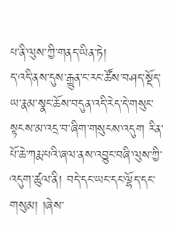པ་ནི་ལུས་ཀྱི་གནད་ཡིན་ཏེ།
ད་འདི་ནས་དུས་རྒྱུན་ང་རང་ཚོས་བཤད་སྡོད་ཡ་རྣམ་སྣང་ཆོས་བདུན་འདི་རེད་དེ་གསུང་སྟངས་མ་འདྲ་བ་ཞིག་གསུངས་འདུག རིན་པོ་ཆེ་ཀརྨ་པའི་ཞལ་ནས་འབྱུང་བཞི་ལུས་ཀྱི་འདུག་ཚུལ་ནི། བདེ་དང་ཡང་དང་ལྷོད་དང་གསུམ། །ཞེས་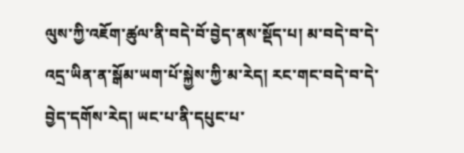ལུས་ཀྱི་འཇོག་ཚུལ་ནི་བདེ་བོ་བྱེད་ནས་སྡོད་པ། མ་བདེ་བ་དེ་འདྲ་ཡིན་ན་སྒོམ་ཡག་པོ་སྐྱེས་ཀྱི་མ་རེད། རང་གང་བདེ་བ་དེ་བྱེད་དགོས་རེད། ཡང་པ་ནི་དཔུང་པ་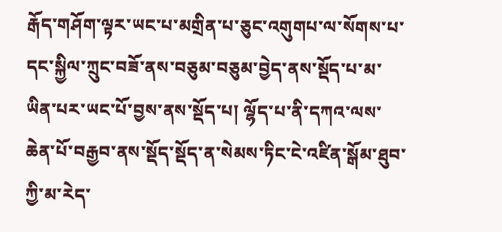རྒོད་གཤོག་ལྟར་ཡང་པ་མགྲིན་པ་ཅུང་འགུགཔ་ལ་སོགས་པ་དང་སྐྱིལ་ཀྲུང་བཟོ་ནས་བཅུམ་བཅུམ་བྱེད་ནས་སྡོད་པ་མ་ཡིན་པར་ཡང་པོ་བྱས་ནས་སྡོད་པ། ལྷོད་པ་ནི་དཀའ་ལས་ཆེན་པོ་བརྒྱབ་ནས་སྡོད་སྡོད་ན་སེམས་ཏིང་ངེ་འཛིན་སྒོམ་ཐུབ་ཀྱི་མ་རེད་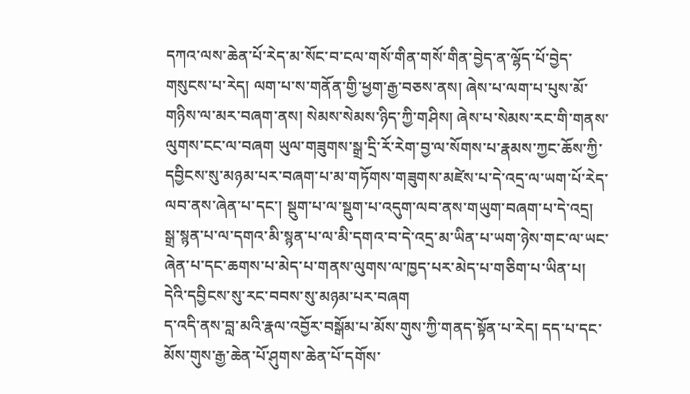དཀའ་ལས་ཆེན་པོ་རེད་མ་སོང་བ་ངལ་གསོ་གིན་གསོ་གིན་བྱེད་ན་ལྷོད་པོ་བྱེད་གསུངས་པ་རེད། ལག་པ་ས་གནོན་གྱི་ཕྱག་རྒྱ་བཅས་ནས། ཞེས་པ་ལག་པ་པུས་མོ་གཉིས་ལ་མར་བཞག་ནས། སེམས་སེམས་ཉིད་ཀྱི་གཤིས། ཞེས་པ་སེམས་རང་གི་གནས་ལུགས་ངང་ལ་བཞག ཡུལ་གཟུགས་སྒྲ་དྲི་རོ་རེག་བྱ་ལ་སོགས་པ་རྣམས་ཀྱང་ཆོས་ཀྱི་དབྱིངས་སུ་མཉམ་པར་བཞག་པ་མ་གཏོགས་གཟུགས་མཛེས་པ་དེ་འདྲ་ལ་ཡག་པོ་རེད་ལབ་ནས་ཞེན་པ་དང་། སྡུག་པ་ལ་སྡུག་པ་འདུག་ལབ་ནས་གཡུག་བཞག་པ་དེ་འདྲ། སྒྲ་སྙན་པ་ལ་དགའ་མི་སྙན་པ་ལ་མི་དགའ་བ་དེ་འདྲ་མ་ཡིན་པ་ཡག་ཉེས་གང་ལ་ཡང་ཞེན་པ་དང་ཆགས་པ་མེད་པ་གནས་ལུགས་ལ་ཁྱད་པར་མེད་པ་གཅིག་པ་ཡིན་པ། དེའི་དབྱིངས་སུ་རང་བབས་སུ་མཉམ་པར་བཞག
ད་འདི་ནས་བླ་མའི་རྣལ་འབྱོར་བསྒོམ་པ་མོས་གུས་ཀྱི་གནད་སྟོན་པ་རེད། དད་པ་དང་མོས་གུས་རྒྱ་ཆེན་པོ་ཤུགས་ཆེན་པོ་དགོས་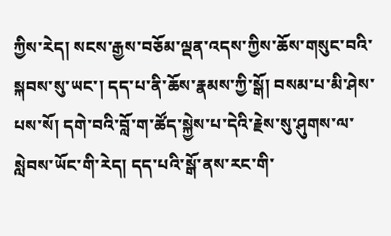ཀྱིས་རེད། སངས་རྒྱས་བཅོམ་ལྡན་འདས་ཀྱིས་ཆོས་གསུང་བའི་སྐབས་སུ་ཡང་། དད་པ་ནི་ཆོས་རྣམས་ཀྱི་སྒོ། བསམ་པ་མི་ཤེས་པས་སོ། དགེ་བའི་བློ་ག་ཚོད་སྐྱེས་པ་དེའི་རྗེས་སུ་ཤུགས་ལ་སླེབས་ཡོང་གི་རེད། དད་པའི་སྒོ་ནས་རང་གི་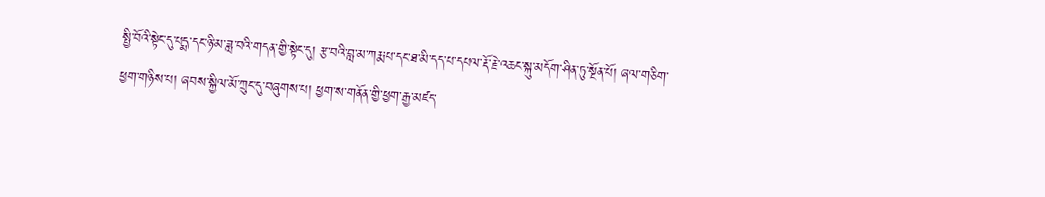སྤྱི་བོའི་སྟེང་དུ་པདྨ་དང་ཉི་མ་ཟླ་བའི་གདན་གྱི་སྟེང་དུ། རྩ་བའི་བླ་མ་ཀརྨ་པ་དང་ཐ་མི་དད་པ་དཔལ་རྡོ་རྗེ་འཆང་སྐུ་མདོག་ཤིན་ཏུ་སྔོན་པོ། ཞལ་གཅིག་ཕྱག་གཉིས་པ། ཞབས་སྐྱིལ་མོ་ཀྲུང་དུ་བཞུགས་པ། ཕྱག་ས་གནོན་གྱི་ཕྱག་རྒྱ་མཛད་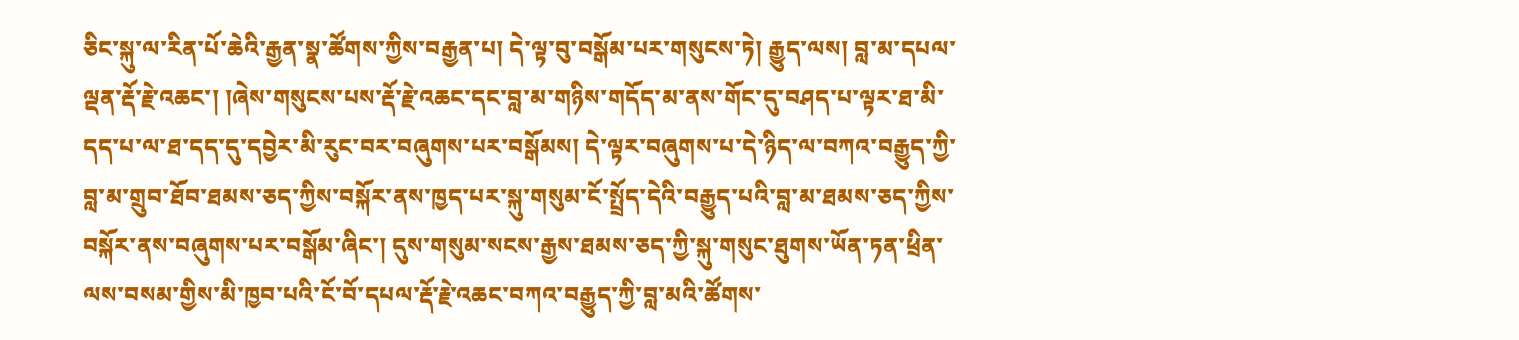ཅིང་སྐུ་ལ་རིན་པོ་ཆེའི་རྒྱན་སྣ་ཚོགས་ཀྱིས་བརྒྱན་པ། དེ་ལྟ་བུ་བསྒོམ་པར་གསུངས་ཏེ། རྒྱུད་ལས། བླ་མ་དཔལ་ལྡན་རྡོ་རྗེ་འཆང་། །ཞེས་གསུངས་པས་རྡོ་རྗེ་འཆང་དང་བླ་མ་གཉིས་གདོད་མ་ནས་གོང་དུ་བཤད་པ་ལྟར་ཐ་མི་དད་པ་ལ་ཐ་དད་དུ་དབྱེར་མི་རུང་བར་བཞུགས་པར་བསྒོམས། དེ་ལྟར་བཞུགས་པ་དེ་ཉིད་ལ་བཀའ་བརྒྱུད་ཀྱི་བླ་མ་གྲུབ་ཐོབ་ཐམས་ཅད་ཀྱིས་བསྐོར་ནས་ཁྱད་པར་སྐུ་གསུམ་ངོ་སྤྲོད་དེའི་བརྒྱུད་པའི་བླ་མ་ཐམས་ཅད་ཀྱིས་བསྐོར་ནས་བཞུགས་པར་བསྒོམ་ཞིང་། དུས་གསུམ་སངས་རྒྱས་ཐམས་ཅད་ཀྱི་སྐུ་གསུང་ཐུགས་ཡོན་ཏན་ཕྲིན་ལས་བསམ་གྱིས་མི་ཁྱབ་པའི་ངོ་བོ་དཔལ་རྡོ་རྗེ་འཆང་བཀའ་བརྒྱུད་ཀྱི་བླ་མའི་ཚོགས་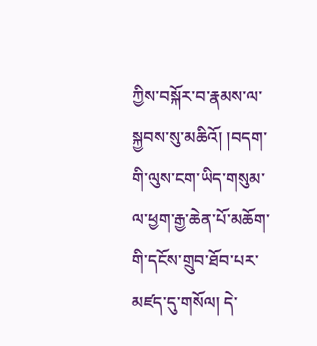ཀྱིས་བསྐོར་བ་རྣམས་ལ་སྐྱབས་སུ་མཆིའོ། །བདག་གི་ལུས་ངག་ཡིད་གསུམ་ལ་ཕྱག་རྒྱ་ཆེན་པོ་མཆོག་གི་དངོས་གྲུབ་ཐོབ་པར་མཛད་དུ་གསོལ། དེ་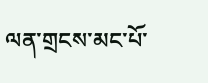ལན་གྲངས་མང་པོ་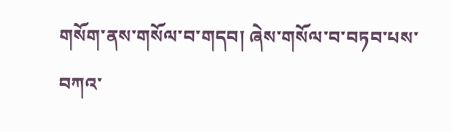གསོག་ནས་གསོལ་བ་གདབ། ཞེས་གསོལ་བ་བཏབ་པས་བཀའ་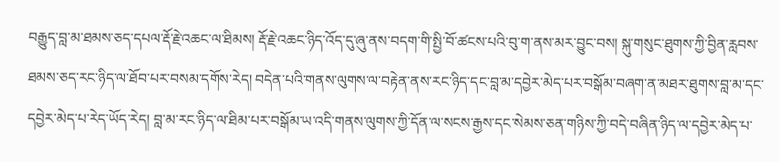བརྒྱུད་བླ་མ་ཐམས་ཅད་དཔལ་རྡོ་རྗེ་འཆང་ལ་ཐིམས། རྡོ་རྗེ་འཆང་ཉིད་འོད་དུ་ཞུ་ནས་བདག་གི་སྤྱི་བོ་ཚངས་པའི་བུ་ག་ནས་མར་བྱུང་བས། སྐུ་གསུང་ཐུགས་ཀྱི་བྱིན་རླབས་ཐམས་ཅད་རང་ཉིད་ལ་ཐོབ་པར་བསམ་དགོས་རེད། བདེན་པའི་གནས་ལུགས་ལ་བརྟེན་ནས་རང་ཉིད་དང་བླ་མ་དབྱེར་མེད་པར་བསྒོམ་བཞག་ན་མཐར་ཐུགས་བླ་མ་དང་དབྱེར་མེད་པ་རེད་ཡོད་རེད། བླ་མ་རང་ཉིད་ལ་ཐིམ་པར་བསྒོམ་ཡ་འདི་གནས་ལུགས་ཀྱི་དོན་ལ་སངས་རྒྱས་དང་སེམས་ཅན་གཉིས་ཀྱི་བདེ་བཞིན་ཉིད་ལ་དབྱེར་མེད་པ་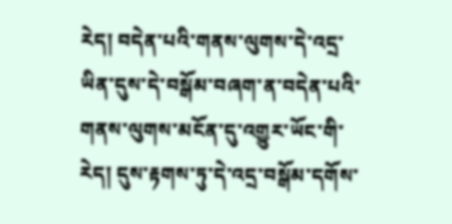རེད། བདེན་པའི་གནས་ལུགས་དེ་འདྲ་ཡིན་དུས་དེ་བསྒོམ་བཞག་ན་བདེན་པའི་གནས་ལུགས་མངོན་དུ་འགྱུར་ཡོང་གི་རེད། དུས་རྟགས་ཏུ་དེ་འདྲ་བསྒོམ་དགོས་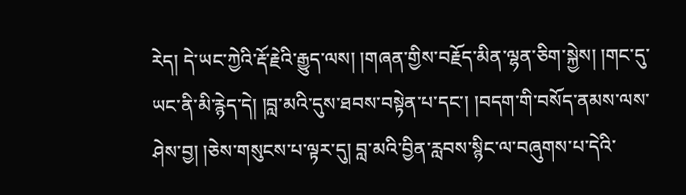རེད། དེ་ཡང་ཀྱེའི་རྡོ་རྗེའི་རྒྱུད་ལས། །གཞན་གྱིས་བརྗོད་མིན་ལྷན་ཅིག་སྐྱེས། །གང་དུ་ཡང་ནི་མི་རྙེད་དེ། །བླ་མའི་དུས་ཐབས་བསྟེན་པ་དང་། །བདག་གི་བསོད་ནམས་ལས་ཤེས་བྱ། །ཅེས་གསུངས་པ་ལྟར་དུ། བླ་མའི་བྱིན་རླབས་སྙིང་ལ་བཞུགས་པ་དེའི་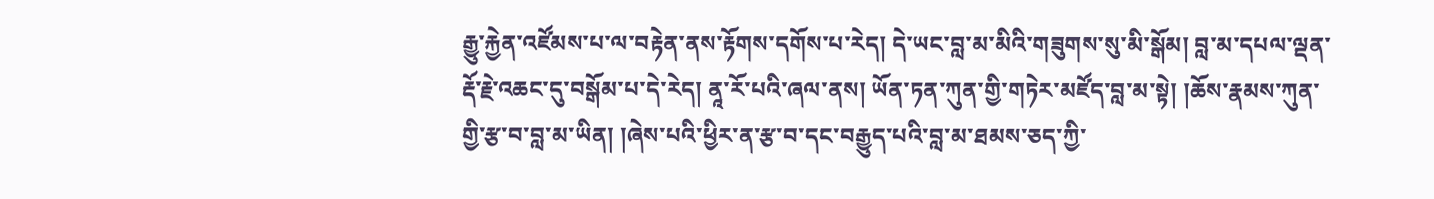རྒྱུ་རྐྱེན་འཛོམས་པ་ལ་བརྟེན་ནས་རྟོགས་དགོས་པ་རེད། དེ་ཡང་བླ་མ་མིའི་གཟུགས་སུ་མི་སྒོམ། བླ་མ་དཔལ་ལྡན་རྡོ་རྗེ་འཆང་དུ་བསྒོམ་པ་དེ་རེད། ནཱ་རོ་པའི་ཞལ་ནས། ཡོན་ཏན་ཀུན་གྱི་གཏེར་མཛོད་བླ་མ་སྟེ། །ཆོས་རྣམས་ཀུན་གྱི་རྩ་བ་བླ་མ་ཡིན། །ཞེས་པའི་ཕྱིར་ན་རྩ་བ་དང་བརྒྱུད་པའི་བླ་མ་ཐམས་ཅད་ཀྱི་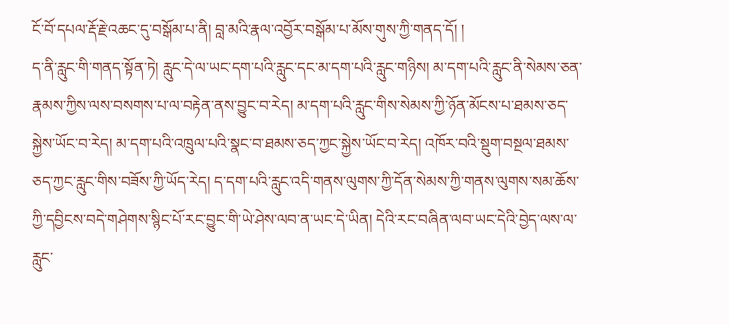ངོ་བོ་དཔལ་རྡོ་རྗེ་འཆང་དུ་བསྒོམ་པ་ནི། བླ་མའི་རྣལ་འབྱོར་བསྒོམ་པ་མོས་གུས་ཀྱི་གནད་དོ། །
ད་ནི་རླུང་གི་གནད་སྟོན་ཏེ། རླུང་དེ་ལ་ཡང་དག་པའི་རླུང་དང་མ་དག་པའི་རླུང་གཉིས། མ་དག་པའི་རླུང་ནི་སེམས་ཅན་རྣམས་ཀྱིས་ལས་བསགས་པ་ལ་བརྟེན་ནས་བྱུང་བ་རེད། མ་དག་པའི་རླུང་གིས་སེམས་ཀྱི་ཉོན་མོངས་པ་ཐམས་ཅད་སྐྱེས་ཡོང་བ་རེད། མ་དག་པའི་འཁྲུལ་པའི་སྣང་བ་ཐམས་ཅད་ཀྱང་སྐྱེས་ཡོང་བ་རེད། འཁོར་བའི་སྡུག་བསྔལ་ཐམས་ཅད་ཀྱང་རླུང་གིས་བཟོས་ཀྱི་ཡོད་རེད། ད་དག་པའི་རླུང་འདི་གནས་ལུགས་ཀྱི་དོན་སེམས་ཀྱི་གནས་ལུགས་སམ་ཆོས་ཀྱི་དབྱིངས་བདེ་གཤེགས་སྙིང་པོ་རང་བྱུང་གི་ཡེ་ཤེས་ལབ་ན་ཡང་དེ་ཡིན། དེའི་རང་བཞིན་ལབ་ཡང་དེའི་བྱེད་ལས་ལ་རླུང་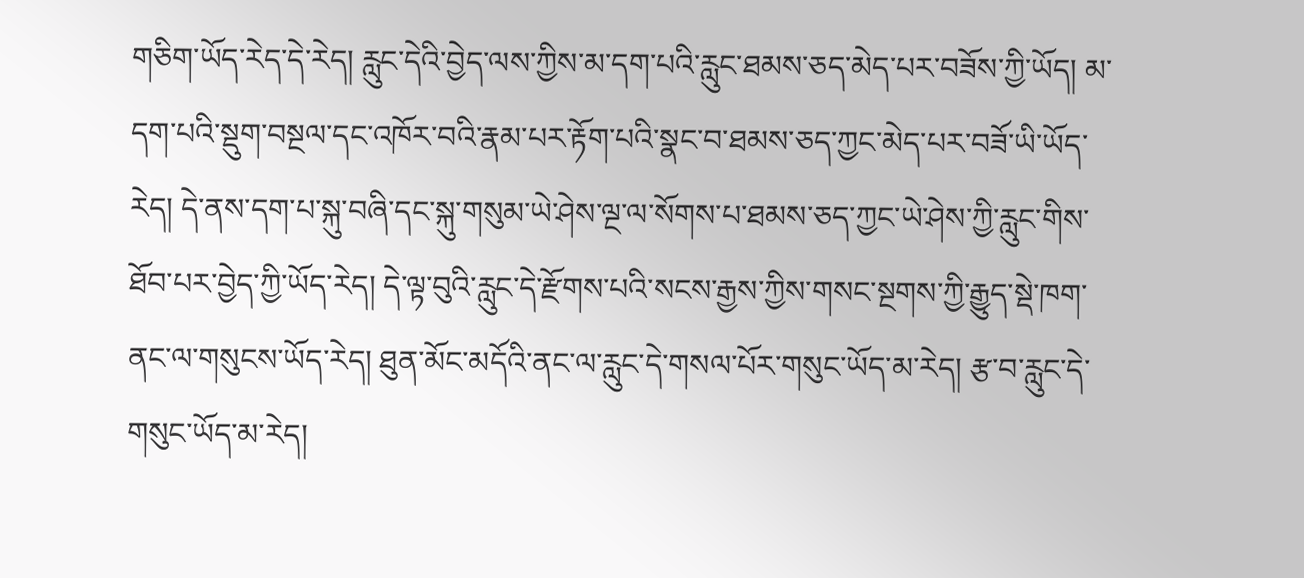གཅིག་ཡོད་རེད་དེ་རེད། རླུང་དེའི་བྱེད་ལས་ཀྱིས་མ་དག་པའི་རླུང་ཐམས་ཅད་མེད་པར་བཟོས་ཀྱི་ཡོད། མ་དག་པའི་སྡུག་བསྔལ་དང་འཁོར་བའི་རྣམ་པར་རྟོག་པའི་སྣང་བ་ཐམས་ཅད་ཀྱང་མེད་པར་བཟོ་ཡི་ཡོད་རེད། དེ་ནས་དག་པ་སྐུ་བཞི་དང་སྐུ་གསུམ་ཡེ་ཤེས་ལྔ་ལ་སོགས་པ་ཐམས་ཅད་ཀྱང་ཡེ་ཤེས་ཀྱི་རླུང་གིས་ཐོབ་པར་བྱེད་ཀྱི་ཡོད་རེད། དེ་ལྟ་བུའི་རླུང་དེ་རྫོགས་པའི་སངས་རྒྱས་ཀྱིས་གསང་སྔགས་ཀྱི་རྒྱུད་སྡེ་ཁག་ནང་ལ་གསུངས་ཡོད་རེད། ཐུན་མོང་མདོའི་ནང་ལ་རླུང་དེ་གསལ་པོར་གསུང་ཡོད་མ་རེད། རྩ་བ་རླུང་དེ་གསུང་ཡོད་མ་རེད།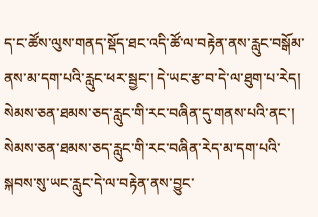ད་ང་ཚོས་ལུས་གནད་སྡོད་ཐང་འདི་ཚོ་ལ་བརྟེན་ནས་རླུང་བསྒོམ་ནས་མ་དག་པའི་རླུང་ཕར་སྦྱང་། དེ་ཡང་རྩ་བ་དེ་ལ་ཐུག་པ་རེད། སེམས་ཅན་ཐམས་ཅད་རླུང་གི་རང་བཞིན་དུ་གནས་པའི་ནང་། སེམས་ཅན་ཐམས་ཅད་རླུང་གི་རང་བཞིན་རེད་མ་དག་པའི་སྐབས་སུ་ཡང་རླུང་དེ་ལ་བརྟེན་ནས་བྱུང་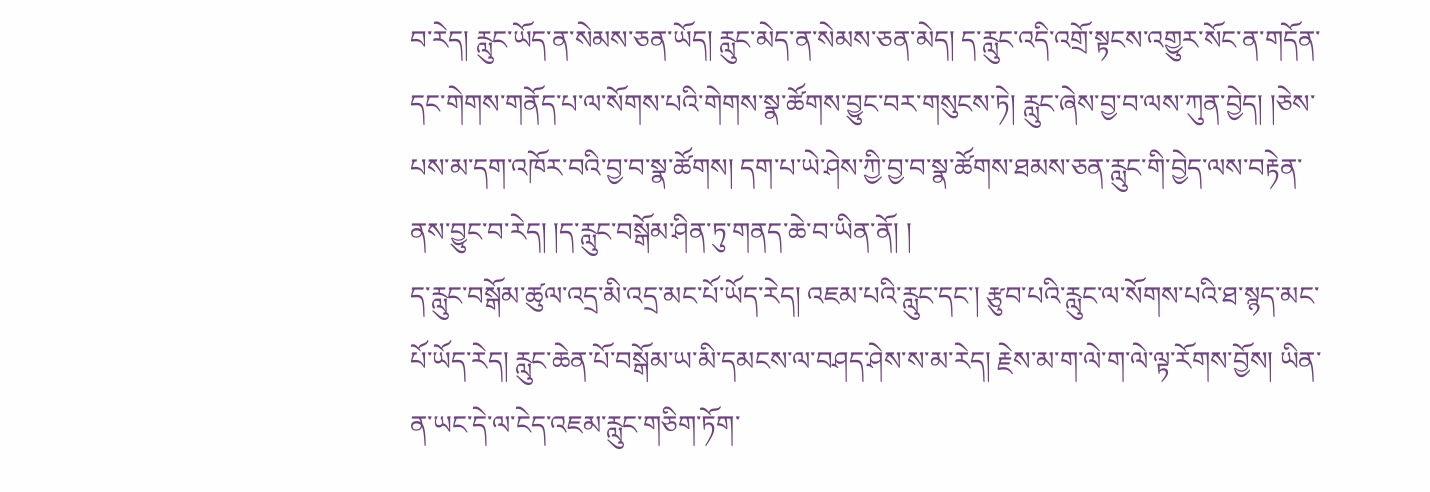བ་རེད། རླུང་ཡོད་ན་སེམས་ཅན་ཡོད། རླུང་མེད་ན་སེམས་ཅན་མེད། ད་རླུང་འདི་འགྲོ་སྟངས་འགྱུར་སོང་ན་གདོན་དང་གེགས་གནོད་པ་ལ་སོགས་པའི་གེགས་སྣ་ཚོགས་བྱུང་བར་གསུངས་ཏེ། རླུང་ཞེས་བྱ་བ་ལས་ཀུན་བྱེད། །ཅེས་པས་མ་དག་འཁོར་བའི་བྱ་བ་སྣ་ཚོགས། དག་པ་ཡེ་ཤེས་ཀྱི་བྱ་བ་སྣ་ཚོགས་ཐམས་ཅན་རླུང་གི་བྱེད་ལས་བརྟེན་ནས་བྱུང་བ་རེད། །ད་རླུང་བསྒོམ་ཤིན་ཏུ་གནད་ཆེ་བ་ཡིན་ནོ། །
ད་རླུང་བསྒོམ་ཚུལ་འདྲ་མི་འདྲ་མང་པོ་ཡོད་རེད། འཇམ་པའི་རླུང་དང་། རྩུབ་པའི་རླུང་ལ་སོགས་པའི་ཐ་སྙད་མང་པོ་ཡོད་རེད། རླུང་ཆེན་པོ་བསྒོམ་ཡ་མི་དམངས་ལ་བཤད་ཤེས་ས་མ་རེད། རྗེས་མ་ག་ལེ་ག་ལེ་ལྟ་རོགས་བྱོས། ཡིན་ན་ཡང་དེ་ལ་ངེད་འཇམ་རླུང་གཅིག་ཏོག་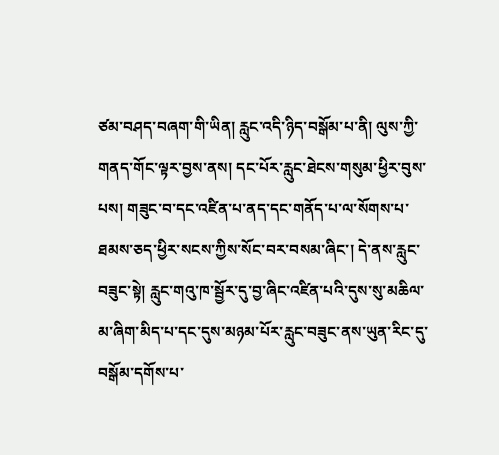ཙམ་བཤད་བཞག་གི་ཡིན། རླུང་འདི་ཉིད་བསྒོམ་པ་ནི། ལུས་ཀྱི་གནད་གོང་ལྟར་བྱས་ནས། དང་པོར་རླུང་ཐེངས་གསུམ་ཕྱིར་བུས་པས། གཟུང་བ་དང་འཛིན་པ་ནད་དང་གནོད་པ་ལ་སོགས་པ་ཐམས་ཅད་ཕྱིར་སངས་ཀྱིས་སོང་བར་བསམ་ཞིང་། དེ་ནས་རླུང་བཟུང་སྟེ། རླུང་གའུ་ཁ་སྦྱོར་དུ་བྱ་ཞིང་འཛིན་པའི་དུས་སུ་མཆིལ་མ་ཞིག་མིད་པ་དང་དུས་མཉམ་པོར་རླུང་བཟུང་ནས་ཡུན་རིང་དུ་བསྒོམ་དགོས་པ་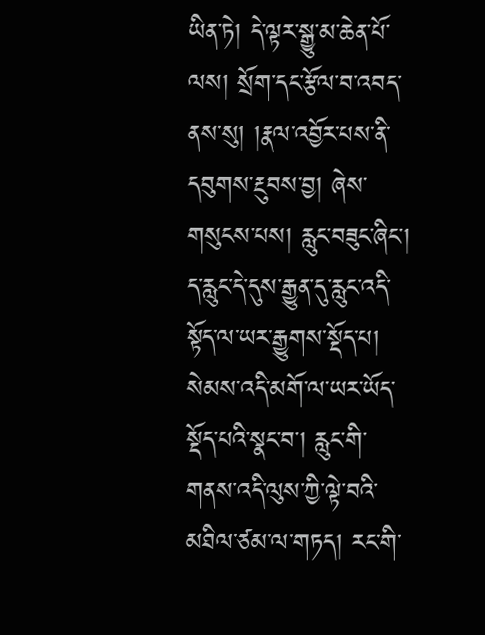ཡིན་ཏེ། དེ་ལྟར་སྒྱུ་མ་ཆེན་པོ་ལས། སྲོག་དང་རྩོལ་བ་འབད་ནས་སུ། །རྣལ་འབྱོར་པས་ནི་དབུགས་རྔུབས་བྱ། ཞེས་གསུངས་པས། རླུང་བཟུང་ཞིང་། ད་རླུང་དེ་དུས་རྒྱུན་དུ་རླུང་འདི་སྟོད་ལ་ཡར་རྒྱུགས་སྡོད་པ། སེམས་འདི་མགོ་ལ་ཡར་ཡོད་སྡོད་པའི་སྣང་བ་། རླུང་གི་གནས་འདི་ལུས་ཀྱི་ལྟེ་བའི་མཐིལ་ཙམ་ལ་གཏད། རང་གི་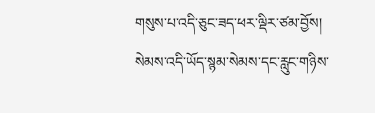གསུས་པ་འདི་ཅུང་ཟད་ཕར་ལྡིར་ཙམ་བྱོས། སེམས་འདི་ཡོད་སྙམ་སེམས་དང་རླུང་གཉིས་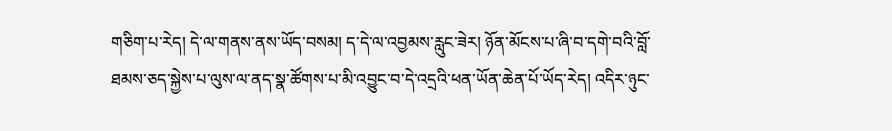གཅིག་པ་རེད། དེ་ལ་གནས་ནས་ཡོད་བསམ། ད་དེ་ལ་འབྱམས་རླུང་ཟེར། ཉོན་མོངས་པ་ཞི་བ་དགེ་བའི་བློ་ཐམས་ཅད་སྐྱེས་པ་ལུས་ལ་ནད་སྣ་ཚོགས་པ་མི་འབྱུང་བ་དེ་འདྲའི་ཕན་ཡོན་ཆེན་པོ་ཡོད་རེད། འདིར་ཉུང་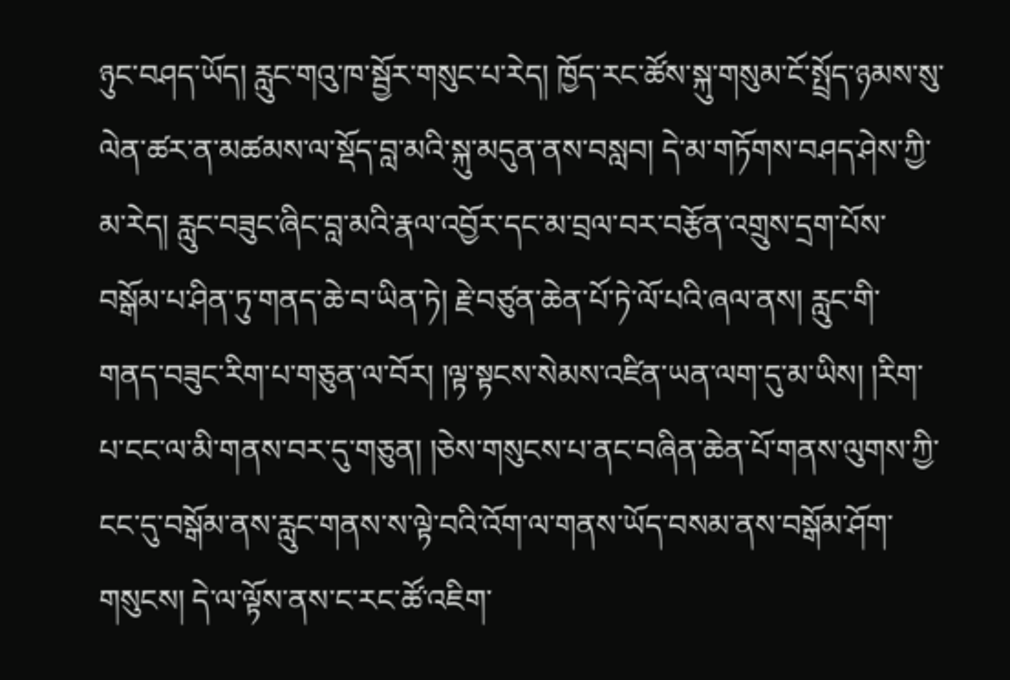ཉུང་བཤད་ཡོད། རླུང་གའུ་ཁ་སྦྱོར་གསུང་པ་རེད། ཁྱོད་རང་ཚོས་སྐུ་གསུམ་ངོ་སྤྲོད་ཉམས་སུ་ལེན་ཚར་ན་མཚམས་ལ་སྡོད་བླ་མའི་སྐུ་མདུན་ནས་བསླབ། དེ་མ་གཏོགས་བཤད་ཤེས་ཀྱི་མ་རེད། རླུང་བཟུང་ཞིང་བླ་མའི་རྣལ་འབྱོར་དང་མ་བྲལ་བར་བརྩོན་འགྲུས་དྲག་པོས་བསྒོམ་པ་ཤིན་ཏུ་གནད་ཆེ་བ་ཡིན་ཏེ། རྗེ་བཙུན་ཆེན་པོ་ཏེ་ལོ་པའི་ཞལ་ནས། རླུང་གི་གནད་བཟུང་རིག་པ་གཅུན་ལ་བོར། །ལྟ་སྟངས་སེམས་འཛིན་ཡན་ལག་དུ་མ་ཡིས། །རིག་པ་ངང་ལ་མི་གནས་བར་དུ་གཅུན། །ཅེས་གསུངས་པ་ནང་བཞིན་ཆེན་པོ་གནས་ལུགས་ཀྱི་ངང་དུ་བསྒོམ་ནས་རླུང་གནས་ས་ལྟེ་བའི་འོག་ལ་གནས་ཡོད་བསམ་ནས་བསྒོམ་ཤོག་གསུངས། དེ་ལ་ལྟོས་ནས་ང་རང་ཚོ་འཇིག་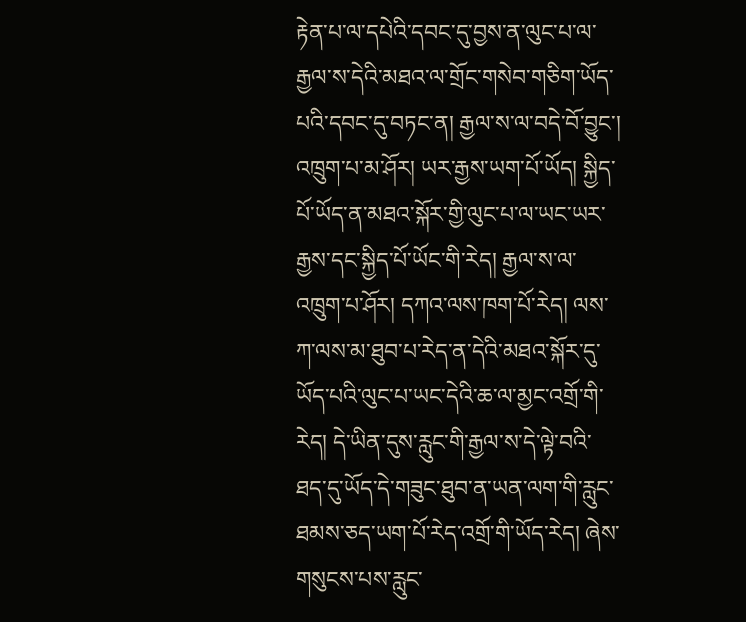རྟེན་པ་ལ་དཔེའི་དབང་དུ་བྱས་ན་ལུང་པ་ལ་རྒྱལ་ས་དེའི་མཐའ་ལ་གྲོང་གསེབ་གཅིག་ཡོད་པའི་དབང་དུ་བཏང་ན། རྒྱལ་ས་ལ་བདེ་བོ་བྱུང་། འཁྲུག་པ་མ་ཤོར། ཡར་རྒྱས་ཡག་པོ་ཡོད། སྐྱིད་པོ་ཡོད་ན་མཐའ་སྐོར་གྱི་ལུང་པ་ལ་ཡང་ཡར་རྒྱས་དང་སྐྱིད་པོ་ཡོང་གི་རེད། རྒྱལ་ས་ལ་འཁྲུག་པ་ཤོར། དཀའ་ལས་ཁག་པོ་རེད། ལས་ཀ་ལས་མ་ཐུབ་པ་རེད་ན་དེའི་མཐའ་སྐོར་དུ་ཡོད་པའི་ལུང་པ་ཡང་དེའི་ཆ་ལ་མྱང་འགྲོ་གི་རེད། དེ་ཡིན་དུས་རླུང་གི་རྒྱལ་ས་དེ་ལྟེ་བའི་ཐད་དུ་ཡོད་དེ་གཟུང་ཐུབ་ན་ཡན་ལག་གི་རླུང་ཐམས་ཅད་ཡག་པོ་རེད་འགྲོ་གི་ཡོད་རེད། ཞེས་གསུངས་པས་རླུང་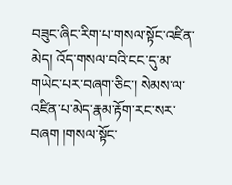བཟུང་ཞིང་རིག་པ་གསལ་སྟོང་འཛིན་མེད། འོད་གསལ་བའི་ངང་དུ་མ་གཡེང་པར་བཞག་ཅིང་། སེམས་ལ་འཛིན་པ་མེད་རྣམ་རྟོག་རང་སར་བཞག །གསལ་སྟོང་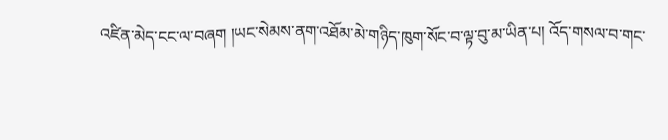འཛིན་མེད་ངང་ལ་བཞག །ཡང་སེམས་ནག་འཐོམ་མེ་གཉིད་ཁུག་སོང་བ་ལྟ་བུ་མ་ཡིན་པ། འོད་གསལ་བ་གང་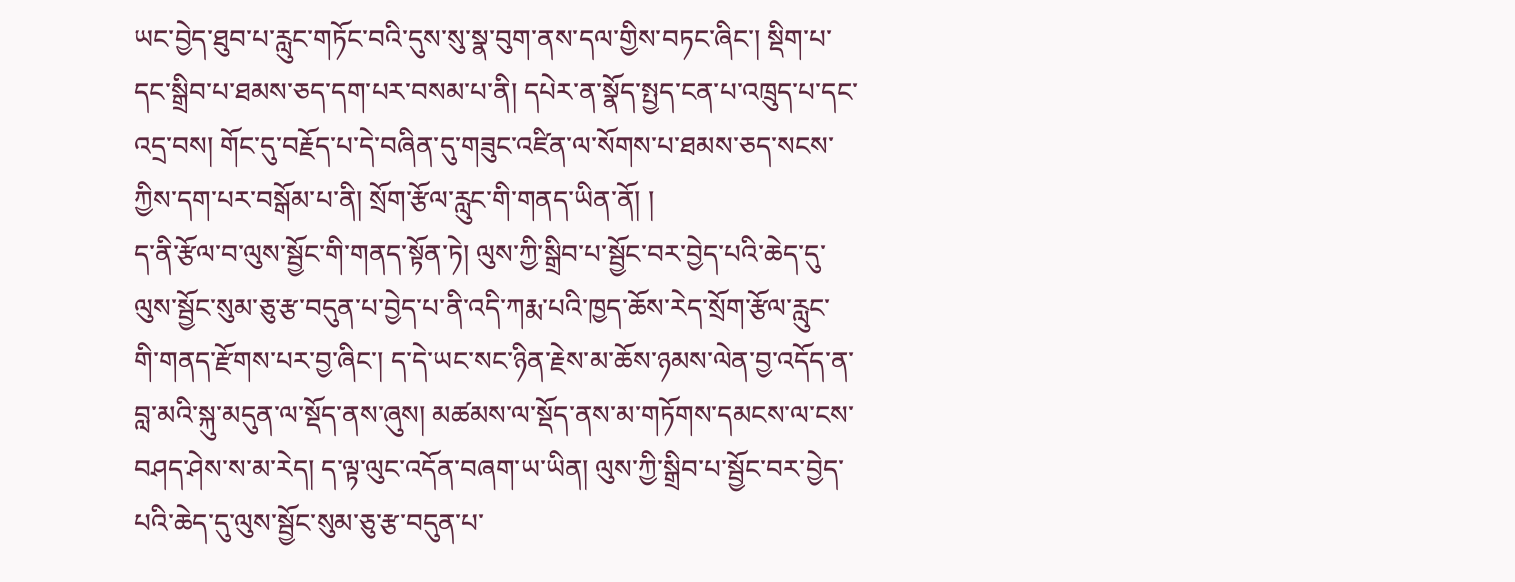ཡང་བྱེད་ཐུབ་པ་རླུང་གཏོང་བའི་དུས་སུ་སྣ་བུག་ནས་དལ་གྱིས་བཏང་ཞིང་། སྡིག་པ་དང་སྒྲིབ་པ་ཐམས་ཅད་དག་པར་བསམ་པ་ནི། དཔེར་ན་སྣོད་སྤྱད་ངན་པ་འཁྲུད་པ་དང་འདྲ་བས། གོང་དུ་བརྗོད་པ་དེ་བཞིན་དུ་གཟུང་འཛིན་ལ་སོགས་པ་ཐམས་ཅད་སངས་ཀྱིས་དག་པར་བསྒོམ་པ་ནི། སྲོག་རྩོལ་རླུང་གི་གནད་ཡིན་ནོ། །
ད་ནི་རྩོལ་བ་ལུས་སྦྱོང་གི་གནད་སྟོན་ཏེ། ལུས་ཀྱི་སྒྲིབ་པ་སྦྱོང་བར་བྱེད་པའི་ཆེད་དུ་ལུས་སྦྱོང་སུམ་ཅུ་རྩ་བདུན་པ་བྱེད་པ་ནི་འདི་ཀརྨ་པའི་ཁྱད་ཆོས་རེད་སྲོག་རྩོལ་རླུང་གི་གནད་རྫོགས་པར་བྱ་ཞིང་། ད་དེ་ཡང་སང་ཉིན་རྗེས་མ་ཆོས་ཉམས་ལེན་བྱ་འདོད་ན་བླ་མའི་སྐུ་མདུན་ལ་སྡོད་ནས་ཞུས། མཚམས་ལ་སྡོད་ནས་མ་གཏོགས་དམངས་ལ་ངས་བཤད་ཤེས་ས་མ་རེད། ད་ལྟ་ལུང་འདོན་བཞག་ཡ་ཡིན། ལུས་ཀྱི་སྒྲིབ་པ་སྦྱོང་བར་བྱེད་པའི་ཆེད་དུ་ལུས་སྦྱོང་སུམ་ཅུ་རྩ་བདུན་པ་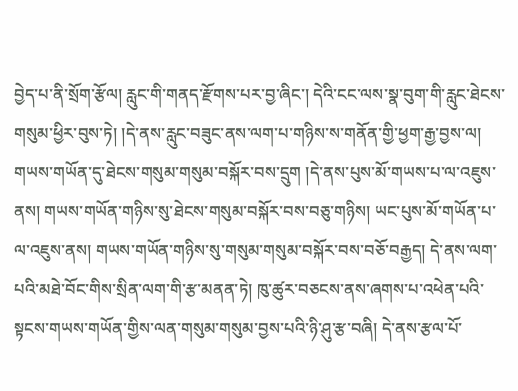བྱེད་པ་ནི་སྲོག་རྩོལ། རླུང་གི་གནད་རྫོགས་པར་བྱ་ཞིང་། དེའི་ངང་ལས་སྣ་བུག་གི་རླུང་ཐེངས་གསུམ་ཕྱིར་བུས་ཏེ། །དེ་ནས་རླུང་བཟུང་ནས་ལག་པ་གཉིས་ས་གནོན་གྱི་ཕྱག་རྒྱ་བྱས་ལ། གཡས་གཡོན་དུ་ཐེངས་གསུམ་གསུམ་བསྐོར་བས་དྲུག །དེ་ནས་པུས་མོ་གཡས་པ་ལ་འཇུས་ནས། གཡས་གཡོན་གཉིས་སུ་ཐེངས་གསུམ་བསྐོར་བས་བཅུ་གཉིས། ཡང་པུས་མོ་གཡོན་པ་ལ་འཇུས་ནས། གཡས་གཡོན་གཉིས་སུ་གསུམ་གསུམ་བསྐོར་བས་བཅོ་བརྒྱད། དེ་ནས་ལག་པའི་མཐེ་བོང་གིས་སྲིན་ལག་གི་རྩ་མནན་ཏེ། ཁུ་ཚུར་བཅངས་ནས་ཞགས་པ་འཕེན་པའི་སྟངས་གཡས་གཡོན་གྱིས་ལན་གསུམ་གསུམ་བྱས་པའི་ཉི་ཤུ་རྩ་བཞི། དེ་ནས་རྩལ་པོ་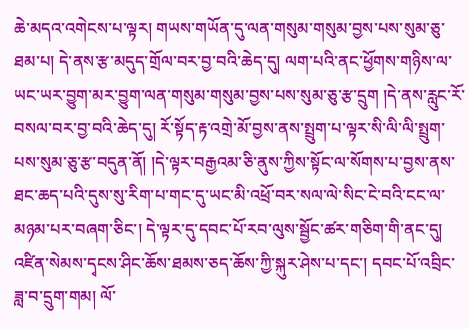ཆེ་མདའ་འགེངས་པ་ལྟར། གཡས་གཡོན་དུ་ལན་གསུམ་གསུམ་བྱས་པས་སུམ་ཅུ་ཐམ་པ། དེ་ནས་རྩ་མདུད་གྲོལ་བར་བྱ་བའི་ཆེད་དུ། ལག་པའི་ནང་ཕྱོགས་གཉིས་ལ་ཡང་ཡར་བྱུག་མར་བྱུག་ལན་གསུམ་གསུམ་བྱས་པས་སུམ་ཅུ་རྩ་དྲུག །དེ་ནས་རླུང་རོ་བསལ་བར་བྱ་བའི་ཆེད་དུ། རོ་སྟོད་རྟ་འགྲེ་མོ་བྱས་ནས་སྤྲུག་པ་ལྟར་སི་ལི་ལི་སྤྲུག་པས་སུམ་ཅུ་རྩ་བདུན་ནོ། །དེ་ལྟར་བརྒྱའམ་ཅི་ནུས་ཀྱིས་སྟོང་ལ་སོགས་པ་བྱས་ནས་ཐང་ཆད་པའི་དུས་སུ་རིག་པ་གང་དུ་ཡང་མི་འཕྲོ་བར་སལ་ལེ་སིང་ངེ་བའི་ངང་ལ་མཉམ་པར་བཞག་ཅིང་། དེ་ལྟར་དུ་དབང་པོ་རབ་ལུས་སྦྱོང་ཚར་གཅིག་གི་ནང་དུ། འཛིན་སེམས་དྭངས་ཤིང་ཆོས་ཐམས་ཅད་ཆོས་ཀྱི་སྐུར་ཤེས་པ་དང་། དབང་པོ་འབྲིང་ཟླ་བ་དྲུག་གམ། ལོ་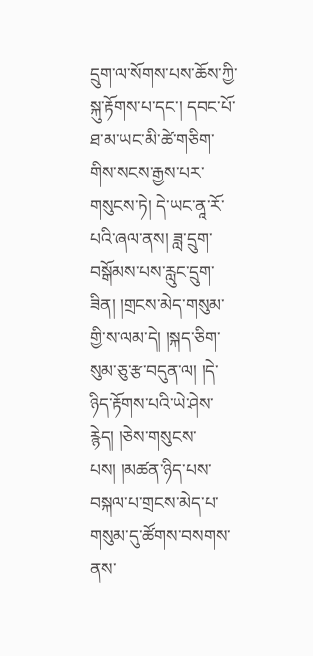དྲུག་ལ་སོགས་པས་ཆོས་ཀྱི་སྐུ་རྟོགས་པ་དང་། དབང་པོ་ཐ་མ་ཡང་མི་ཚེ་གཅིག་གིས་སངས་རྒྱས་པར་གསུངས་ཏེ། དེ་ཡང་ནཱ་རོ་པའི་ཞལ་ནས། ཟླ་དྲུག་བསྒོམས་པས་རླུང་དྲུག་ཟིན། །གྲངས་མེད་གསུམ་གྱི་ས་ལམ་དེ། །སྐད་ཅིག་སུམ་ཅུ་རྩ་བདུན་ལ། །དེ་ཉིད་རྟོགས་པའི་ཡེ་ཤེས་རྙེད། །ཅེས་གསུངས་པས། །མཚན་ཉིད་པས་བསྐལ་པ་གྲངས་མེད་པ་གསུམ་དུ་ཚོགས་བསགས་ནས་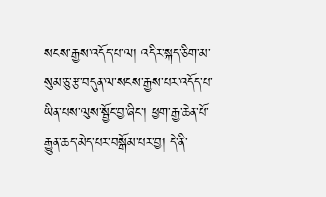སངས་རྒྱས་འདོད་པ་ལ། འདིར་སྐད་ཅིག་མ་སུམ་ཅུ་རྩ་བདུན་ལ་སངས་རྒྱས་པར་འདོད་པ་ཡིན་པས་ལུས་སྦྱོང་བྱ་ཞིང་། ཕྱག་རྒྱ་ཆེན་པོ་རྒྱུན་ཆད་མེད་པར་བསྒོམ་པར་བྱ། དེ་ནི་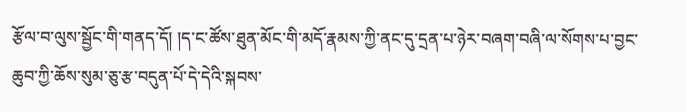རྩོལ་བ་ལུས་སྦྱོང་གི་གནད་དོ། །ད་ང་ཚོས་ཐུན་མོང་གི་མདོ་རྣམས་ཀྱི་ནང་དུ་དྲན་པ་ཉེར་བཞག་བཞི་ལ་སོགས་པ་བྱང་ཆུབ་ཀྱི་ཆོས་སུམ་ཅུ་རྩ་བདུན་པོ་དེ་དེའི་སྐབས་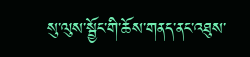སུ་ལུས་སྦྱོང་གི་ཆོས་གནད་ནང་འཐུས་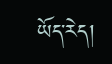ཡོད་རེད།